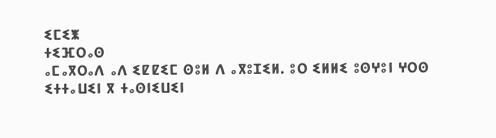ⵉⵎⵉⵥ
ⵜⵉⴼⵔⴰⵙ
ⴰⵎⴰⴳⵔⴰⴷ ⴰⴷ ⵉⵇⵇⵉⵎ ⵙⵓⵍ ⴷ ⴰⴳⵓⵊⵉⵍ. ⵓⵔ ⵉⵍⵍⵉ ⵓⵙⵖⵓⵏ ⵖⵔⵙ ⵉⵜⵜⴰⵡⵉⵏ ⴳ ⵜⴰⵙⵏⵉⵡⵉⵏ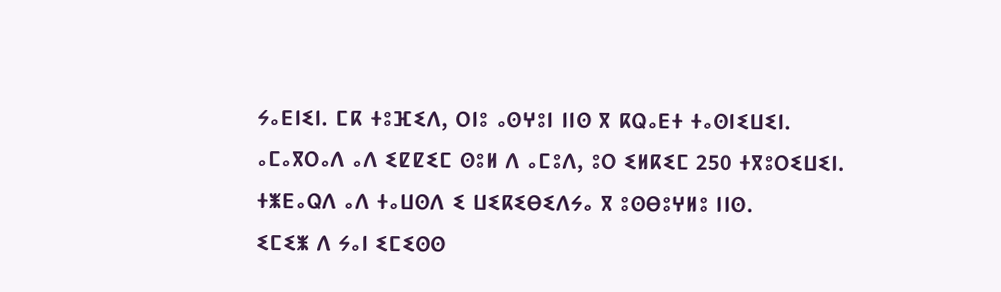ⵢⴰⴹⵏⵉⵏ. ⵎⴽ ⵜⵓⴼⵉⴷ, ⵔⵏⵓ ⴰⵙⵖⵓⵏ ⵏⵏⵙ ⴳ ⴽⵕⴰⴹⵜ ⵜⴰⵙⵏⵉⵡⵉⵏ.
ⴰⵎⴰⴳⵔⴰⴷ ⴰⴷ ⵉⵇⵇⵉⵎ ⵙⵓⵍ ⴷ ⴰⵎⵓⴷ, ⵓⵔ ⵉⵍⴽⵉⵎ 250 ⵜⴳⵓⵔⵉⵡⵉⵏ. ⵜⵥⴹⴰⵕⴷ ⴰⴷ ⵜⴰⵡⵙⴷ ⵉ ⵡⵉⴽⵉⴱⵉⴷⵢⴰ ⴳ ⵓⵙⴱⵓⵖⵍⵓ ⵏⵏⵙ.
ⵉⵎⵉⵥ ⴷ ⵢⴰⵏ ⵉⵎⵉⵙⵙ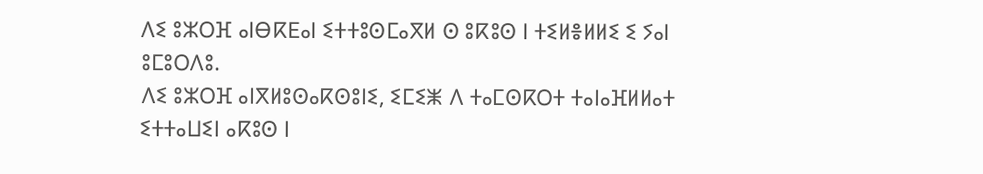ⴷⵉ ⵓⵣⵔⴼ ⴰⵏⴱⴽⴹⴰⵏ ⵉⵜⵜⵓⵙⵎⴰⴳⵍ ⵙ ⵓⴽⵓⵙ ⵏ ⵜⵉⵍⴻⵍⵍⵉ ⵉ ⵢⴰⵏ ⵓⵎⵓⵔⴷⵓ.
ⴷⵉ ⵓⵣⵔⴼ ⴰⵏⴳⵍⵓⵙⴰⴽⵙⵓⵏⵉ, ⵉⵎⵉⵥ ⴷ ⵜⴰⵎⵙⴽⵔⵜ ⵜⴰⵏⴰⴼⵍⵍⴰⵜ ⵉⵜⵜⴰⵡⵉⵏ ⴰⴽⵓⵙ ⵏ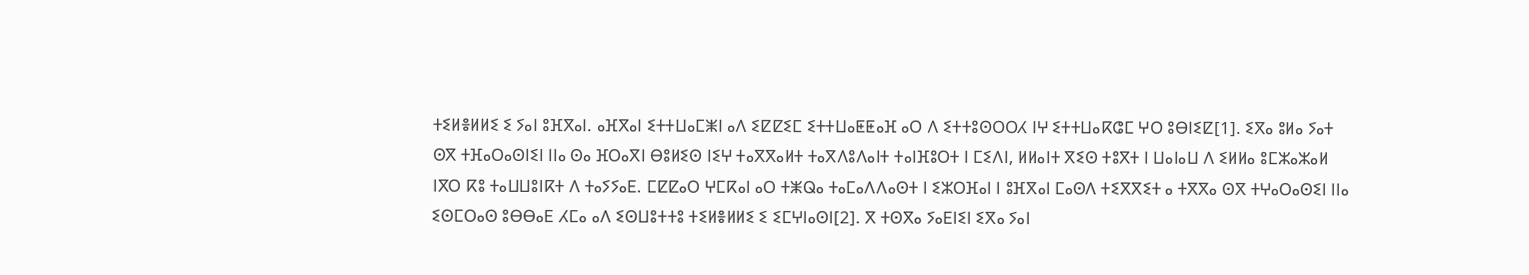ⵜⵉⵍⴻⵍⵍⵉ ⵉ ⵢⴰⵏ ⵓⴼⴳⴰⵏ. ⴰⴼⴳⴰⵏ ⵉⵜⵜⵡⴰⵎⵥⵏ ⴰⴷ ⵉⵇⵇⵉⵎ ⵉⵜⵜⵡⴰⵟⵟⴰⴼ ⴰⵔ ⴷ ⵉⵜⵜⵓⵙⵔⵔⵃ ⵏⵖ ⵉⵜⵜⵡⴰⴽⵛⵎ ⵖⵔ ⵓⴱⵏⵉⵇ[1]. ⵉⴳⴰ ⵓⵍⴰ ⵢⴰⵜ ⵙⴳ ⵜⴼⴰⵔⴰⵙⵏⵉⵏ ⵏⵏⴰ ⵙⴰ ⴼⵔⴰⴳⵏ ⴱⵓⵍⵉⵙ ⵏⵉⵖ ⵜⴰⴳⴳⴰⵍⵜ ⵜⴰⴳⴷⵓⴷⴰⵏⵜ ⵜⴰⵏⴼⵓⵔⵜ ⵏ ⵎⵉⴷⵏ, ⵍⵍⴰⵏⵜ ⴳⵉⵙ ⵜⵓⴳⵜ ⵏ ⵡⴰⵏⴰⵡ ⴷ ⵉⵍⵍⴰ ⵓⵎⵣⴰⵣⴰⵍ ⵏⴳⵔ ⴽⵓ ⵜⴰⵡⵡⵓⵏⴽⵜ ⴷ ⵜⴰⵢⵢⴰⴹ. ⵎⵇⵇⴰⵔ ⵖⵎⴽⴰⵏ ⴰⵔ ⵜⵥⵕⴰ ⵜⴰⵎⴰⴷⴷⴰⵙⵜ ⵏ ⵉⵣⵔⴼⴰⵏ ⵏ ⵓⴼⴳⴰⵏ ⵎⴰⵙⴷ ⵜⵉⴳⴳⵉⵜ ⴰ ⵜⴳⴳⴰ ⵙⴳ ⵜⵖⴰⵔⴰⵙⵉⵏ ⵏⵏⴰ ⵉⵙⵎⵔⴰⵙ ⵓⴱⴱⴰⴹ ⵃⵎⴰ ⴰⴷ ⵉⵙⵡⵓⵜⵜⵓ ⵜⵉⵍⴻⵍⵍⵉ ⵉ ⵉⵎⵖⵏⴰⵙⵏ[2]. ⴳ ⵜⵙⴳⴰ ⵢⴰⴹⵏⵉⵏ ⵉⴳⴰ ⵢⴰⵏ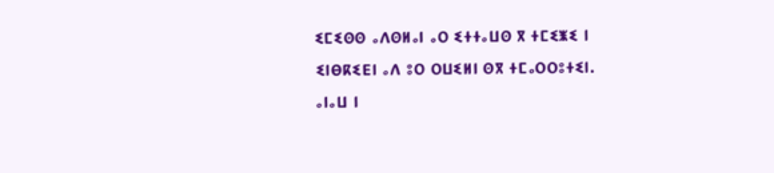ⵉⵎⵉⵙⵙ ⴰⴷⵙⵍⴰⵏ ⴰⵔ ⵉⵜⵜⴰⵡⵙ ⴳ ⵜⵎⵉⵥⵉ ⵏ ⵉⵏⴱⴽⵉⴹⵏ ⴰⴷ ⵓⵔ ⵔⵡⵉⵍⵏ ⵙⴳ ⵜⵎⴰⵔⵔⵓⵜⵉⵏ.
ⴰⵏⴰⵡ ⵏ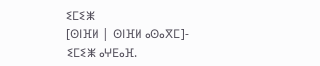ⵉⵎⵉⵥ
[ⵙⵏⴼⵍ | ⵙⵏⴼⵍ ⴰⵙⴰⴳⵎ]- ⵉⵎⵉⵥ ⴰⵖⴹⴰⴼ.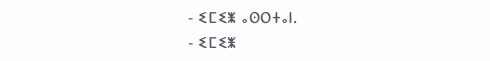- ⵉⵎⵉⵥ ⴰⵙⵔⵜⴰⵏ.
- ⵉⵎⵉⵥ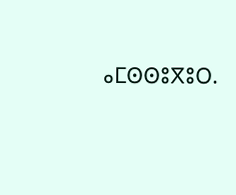ⴰⵎⵙⵙⵓⴳⵓⵔ.